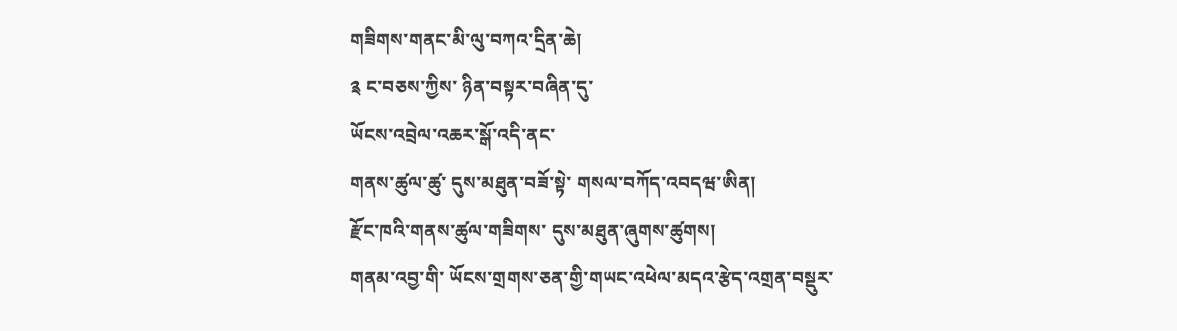གཟིགས་གནང་མི་ལུ་བཀའ་དྲིན་ཆེ།
༉ ང་བཅས་ཀྱིས་ ཉིན་བསྟར་བཞིན་དུ་
ཡོངས་འབྲེལ་འཆར་སྒོ་འདི་ནང་
གནས་ཚུལ་ཚུ་ དུས་མཐུན་བཟོ་སྟེ་ གསལ་བཀོད་འབདཝ་ཨིན།
རྫོང་ཁའི་གནས་ཚུལ་གཟིགས་ དུས་མཐུན་ཞུགས་ཚུགས།
གནམ་འབྱ་གི་ ཡོངས་གྲགས་ཅན་གྱི་གཡང་འཕེལ་མདའ་རྩེད་འགྲན་བསྡུར་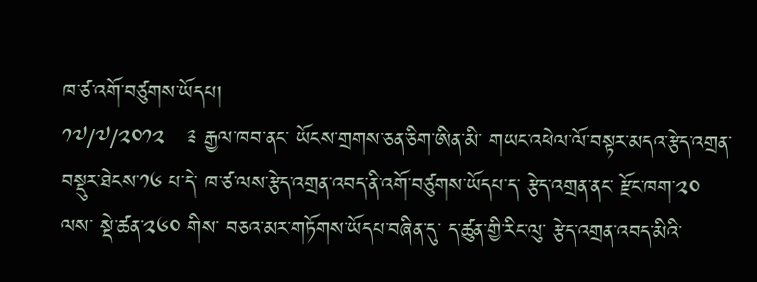ཁ་ཙ་འགོ་བཙུགས་ཡོདཔ།
༡༧/༧/༢༠༡༢   ༉ རྒྱལ་ཁབ་ནང་ ཡོངས་གྲགས་ཅན་ཅིག་ཨིན་མི་ གཡང་འཕེལ་ལོ་བསྟར་མདའ་རྩེད་འགྲན་བསྡུར་ཐེངས་༡༦ པ་དེ་ ཁ་ཙ་ལས་རྩེད་འགྲན་འབད་ནི་འགོ་བཙུགས་ཡོདཔ་ད་ རྩེད་འགྲན་ནང་ རྫོང་ཁག་༢༠ ལས་ སྡེ་ཚན་༢༦༠ གིས་ བཅའ་མར་གཏོགས་ཡོདཔ་བཞིན་དུ་ ད་ཚུན་གྱི་རིང་ལུ་ རྩེད་འགྲན་འབད་མིའི་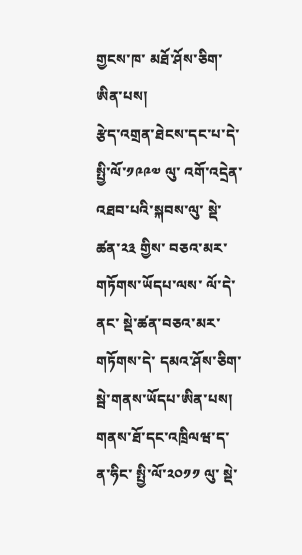གྱངས་ཁ་ མཐོ་ཤོས་ཅིག་ཨིན་པས།
རྩེད་འགྲན་ཐེངས་དང་པ་དེ་ སྤྱི་ལོ་༡༩༩༧ ལུ་ འགོ་འདྲེན་འཐབ་པའི་སྐབས་ལུ་ སྡེ་ཚན་༢༣ གྱིས་ བཅའ་མར་གཏོགས་ཡོདཔ་ལས་ ལོ་དེ་ནང་ སྡེ་ཚན་བཅའ་མར་གཏོགས་དེ་ དམའ་ཤོས་ཅིག་སྦེ་གནས་ཡོདཔ་ཨིན་པས།
གནས་ཐོ་དང་འཁྲིལཝ་ད་ ན་ཧིང་ སྤྱི་ལོ་༢༠༡༡ ལུ་ སྡེ་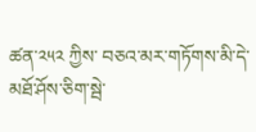ཚན་༢༥༢ ཀྱིས་ བཅའ་མར་གཏོགས་མི་དེ་ མཐོ་ཤོས་ཅིག་སྦེ་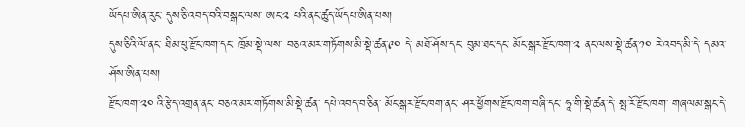ཡོདཔ་ཨིན་རུང་ དུས་ཅི་འབད་བའི་བསྒང་ལས་ ཨང་༢ པའི་ནང་ཚུད་ཡོདཔ་ཨིན་པས།
དུས་ཅིའི་ལོ་ནང་ ཐིམ་ཕུ་རྫོང་ཁག་དང་ ཁྲོམ་སྡེ་ལས་ བཅའ་མར་གཏོགས་མི་སྡེ་ཚན་༩༠ དེ་ མཐོ་ཤོས་དང་ བུམ་ཐང་དང་ མོང་སྒར་རྫོང་ཁག་༢ ནང་ལས་སྡེ་ཚན་༡༠ རེ་འབད་མི་དེ་ དམའ་ཤོས་ཨིན་པས།
རྫོང་ཁག་༢༠ འི་རྩེད་འགྲན་ནང་ བཅའ་མར་གཏོགས་མི་སྡེ་ཚན་ དཔེ་འབད་བ་ཅིན་ མོང་སྒར་རྫོང་ཁག་ནང་ ཤར་ཕྱོགས་རྫོང་ཁག་བཞི་དང་ ཧཱ་གི་སྡེ་ཚན་དེ་ སྤ་རོ་རྫོང་ཁག་ གཞལམ་སྒང་དེ་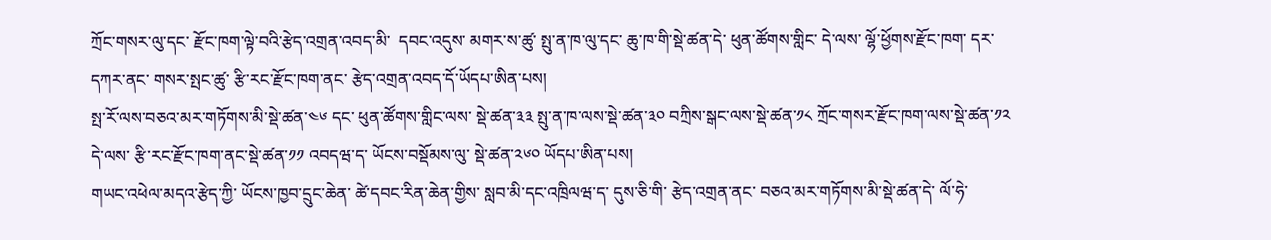ཀྲོང་གསར་ལུ་དང་ རྫོང་ཁག་ལྟེ་བའི་རྩེད་འགྲན་འབད་མི་  དབང་འདུས་ མགར་ས་ཚུ་ སྤུ་ན་ཁ་ལུ་དང་ ཆུ་ཁ་གི་སྡེ་ཚན་དེ་ ཕུན་ཚོགས་གླིང་ དེ་ལས་ ལྷོ་ཕྱོགས་རྫོང་ཁག་ དར་དཀར་ནང་ གསར་སྤང་ཚུ་ རྩི་རང་རྫོང་ཁག་ནང་ རྩེད་འགྲན་འབད་དོ་ཡོདཔ་ཨིན་པས།
སྤ་རོ་ལས་བཅའ་མར་གཏོགས་མི་སྡེ་ཚན་༤༦ དང་ ཕུན་ཚོགས་གླིང་ལས་ སྡེ་ཚན་༣༣ སྤུ་ན་ཁ་ལས་སྡེ་ཚན་༣༠ བཀྲིས་སྒང་ལས་སྡེ་ཚན་༡༨ ཀྲོང་གསར་རྫོང་ཁག་ལས་སྡེ་ཚན་༡༢ དེ་ལས་ རྩི་རང་རྫོང་ཁག་ནང་སྡེ་ཚན་༡༡ འབདཝ་ད་ ཡོངས་བསྡོམས་ལུ་ སྡེ་ཚན་༢༦༠ ཡོདཔ་ཨིན་པས།
གཡང་འཕེལ་མདའ་རྩེད་ཀྱི་ ཡོངས་ཁྱབ་དྲུང་ཆེན་ ཚེ་དབང་རིན་ཆེན་གྱིས་ སླབ་མི་དང་འཁྲིལཝ་ད་ དུས་ཅི་གི་ རྩེད་འགྲན་ནང་ བཅའ་མར་གཏོགས་མི་སྡེ་ཚན་དེ་ ལོ་ཧེ་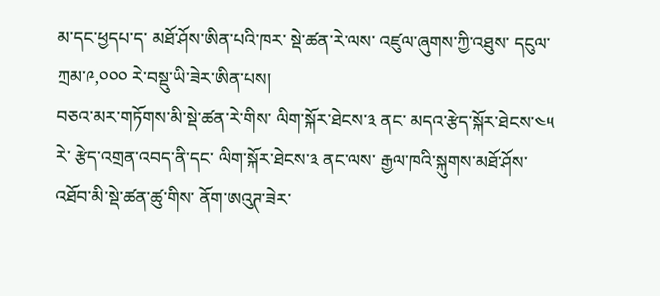མ་དང་ཕྱདཔ་ད་ མཐོ་ཤོས་ཨིན་པའི་ཁར་ སྡེ་ཚན་རེ་ལས་ འཛུལ་ཞུགས་ཀྱི་འཐུས་ དངུལ་ཀྲམ་༩,༠༠༠ རེ་བསྡུ་ཡི་ཟེར་ཨིན་པས།
བཅའ་མར་གཏོགས་མི་སྡེ་ཚན་རེ་གིས་ ལིག་སྐོར་ཐེངས་༣ ནང་ མདའ་རྩེད་སྐོར་ཐེངས་༤༥ རེ་ རྩེད་འགྲན་འབད་ནི་དང་ ལིག་སྐོར་ཐེངས་༣ ནང་ལས་ རྒྱལ་ཁའི་སྐུགས་མཐོ་ཤོས་འཐོབ་མི་སྡེ་ཚན་ཚུ་གིས་ ནོག་ཨའུཊ་ཟེར་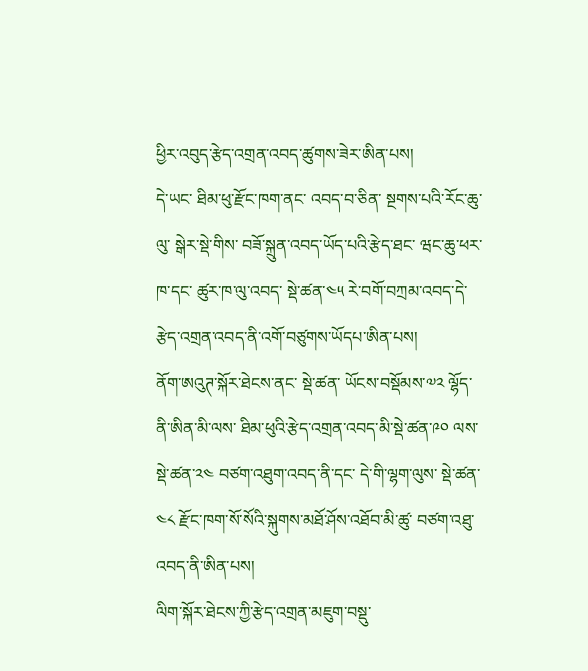ཕྱིར་འབུད་རྩེད་འགྲན་འབད་ཚུགས་ཟེར་ཨིན་པས།
དེ་ཡང་ ཐིམ་ཕུ་རྫོང་ཁག་ནང་ འབད་བ་ཅིན་ སྔགས་པའི་རོང་ཆུ་ལུ་ སྒེར་སྡེ་གིས་ བཟོ་སྐྲུན་འབད་ཡོད་པའི་རྩེད་ཐང་ ཝང་ཆུ་ཕར་ཁ་དང་ ཚུར་ཁ་ལུ་འབད་ སྡེ་ཚན་༤༥ རེ་བགོ་བཀྲམ་འབད་དེ་ རྩེད་འགྲན་འབད་ནི་འགོ་བཙུགས་ཡོདཔ་ཨིན་པས།
ནོག་ཨའུཊ་སྐོར་ཐེངས་ནང་ སྡེ་ཚན་ ཡོངས་བསྡོམས་༧༢ ལྷོད་ནི་ཨིན་མི་ལས་ ཐིམ་ཕུའི་རྩེད་འགྲན་འབད་མི་སྡེ་ཚན་༩༠ ལས་ སྡེ་ཚན་༢༤ བཙག་འཐུག་འབད་ནི་དང་ དེ་གི་ལྷག་ལུས་ སྡེ་ཚན་༤༨ རྫོང་ཁག་སོ་སོའི་སྐུགས་མཐོ་ཤོས་འཐོབ་མི་ཚུ་ བཙག་འཐུ་འབད་ནི་ཨིན་པས།
ལིག་སྐོར་ཐེངས་ཀྱི་རྩེད་འགྲན་མཇུག་བསྡུ་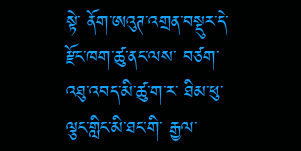སྟེ་ ནོག་ཨའུཊ་འགྲན་བསྡུར་དེ་ རྫོང་ཁག་ཚུ་ནང་ལས་ བཙག་འཐུ་འབད་མི་ཚུ་ག་ར་ ཐིམ་ཕུ་ལྕང་གླིང་མི་ཐང་གི་ རྒྱལ་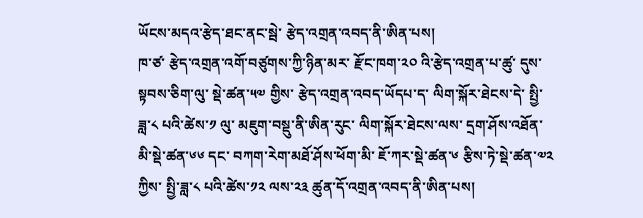ཡོངས་མདའ་རྩེད་ཐང་ནང་སྦེ་ རྩེད་འགྲན་འབད་ནི་ཨིན་པས།
ཁ་ཙ་ རྩེད་འགྲན་འགོ་བཙུགས་ཀྱི་ཉིན་མར་ རྫོང་ཁག་༢༠ འི་རྩེད་འགྲན་པ་ཚུ་ དུས་སྟབས་ཅིག་ལུ་ སྡེ་ཚན་༥༧ གྱིས་ རྩེད་འགྲན་འབད་ཡོདཔ་ད་ ལིག་སྐོར་ཐེངས་དེ་ སྤྱི་ཟླ་༨ པའི་ཚེས་༡ ལུ་ མཇུག་བསྡུ་ནི་ཨིན་རུང་ ལིག་སྐོར་ཐེངས་ལས་ དྲག་ཤོས་འཐོན་མི་སྡེ་ཚན་༦༦ དང་ བཀག་རེག་མཐོ་ཤོས་ཕོག་མི་ ཇོ་ཀར་སྡེ་ཚན་༦ རྩིས་ཏེ་སྡེ་ཚན་༧༢ ཀྱིས་ སྤྱི་ཟླ་༨ པའི་ཚེས་༡༢ ལས་༢༣ ཚུན་དོ་འགྲན་འབད་ནི་ཨིན་པས།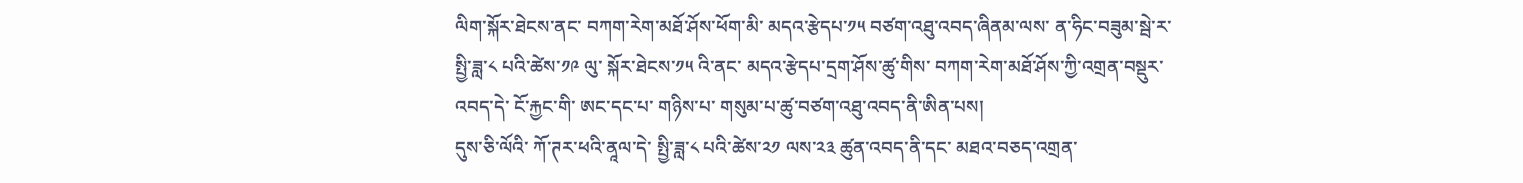ལིག་སྐོར་ཐེངས་ནང་ བཀག་རེག་མཐོ་ཤོས་ཕོག་མི་ མདའ་རྩེདཔ་༡༥ བཙག་འཐུ་འབད་ཞིནམ་ལས་ ན་ཧིང་བཟུམ་སྦེ་ར་ སྤྱི་ཟླ་༨ པའི་ཚེས་༡༩ ལུ་ སྐོར་ཐེངས་༡༥ འི་ནང་ མདའ་རྩེདཔ་དྲག་ཤོས་ཚུ་གིས་ བཀག་རེག་མཐོ་ཤོས་ཀྱི་འགྲན་བསྡུར་འབད་དེ་ ངོ་རྐྱང་གི་ ཨང་དང་པ་ གཉིས་པ་ གསུམ་པ་ཚུ་བཙག་འཐུ་འབད་ནི་ཨིན་པས།
དུས་ཅི་ལོའི་ ཀོ་ཊར་ཕའི་ནཱལ་དེ་ སྤྱི་ཟླ་༨ པའི་ཚེས་༢༡ ལས་༢༣ ཚུན་འབད་ནི་དང་ མཐའ་བཅད་འགྲན་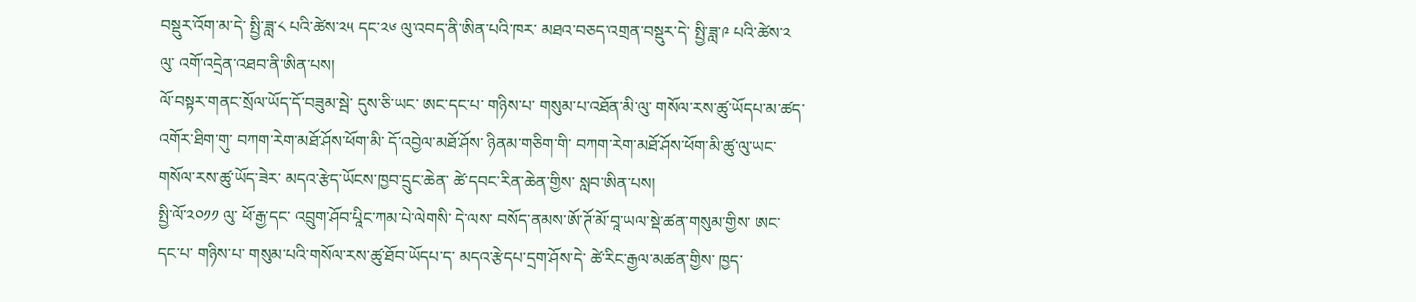བསྡུར་འོག་མ་དེ་ སྤྱི་ཟླ་༨ པའི་ཚེས་༢༥ དང་༢༦ ལུ་འབད་ནི་ཨིན་པའི་ཁར་ མཐའ་བཅད་འགྲན་བསྡུར་དེ་ སྤྱི་ཟླ་༩ པའི་ཚེས་༢ ལུ་ འགོ་འདྲེན་འཐབ་ནི་ཨིན་པས།
ལོ་བསྟར་གནང་སྲོལ་ཡོད་དོ་བཟུམ་སྦེ་ དུས་ཅི་ཡང་ ཨང་དང་པ་ གཉིས་པ་ གསུམ་པ་འཐོན་མི་ལུ་ གསོལ་རས་ཚུ་ཡོདཔ་མ་ཚད་ འགོར་ཐིག་གུ་ བཀག་རེག་མཐོ་ཤོས་ཕོག་མི་ དོ་འབྱེལ་མཐོ་ཤོས་ ཉིནམ་གཅིག་གི་ བཀག་རེག་མཐོ་ཤོས་ཕོག་མི་ཚུ་ལུ་ཡང་ གསོལ་རས་ཚུ་ཡོད་ཟེར་ མདའ་རྩེད་ཡོངས་ཁྱབ་དྲུང་ཆེན་ ཚེ་དབང་རིན་ཆེན་གྱིས་ སླབ་ཨིན་པས།
སྤྱི་ལོ་༢༠༡༡ ལུ་ ཕོ་རྒྱ་དང་ འབྲུག་ཤོབ་པཱིང་ཀམ་པེ་ལེགསི་ དེ་ལས་ བསོད་ནམས་ཨོ་ཊོ་མོ་བཱ་ཡལ་སྡེ་ཚན་གསུམ་གྱིས་ ཨང་དང་པ་ གཉིས་པ་ གསུམ་པའི་གསོལ་རས་ཚུ་ཐོབ་ཡོདཔ་ད་ མདའ་རྩེདཔ་དྲག་ཤོས་དེ་ ཚེ་རིང་རྒྱལ་མཚན་གྱིས་ ཁྱད་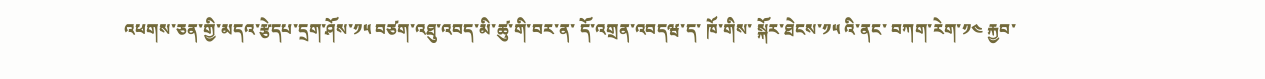འཕགས་ཅན་གྱི་མདའ་རྩེདཔ་དྲག་ཤོས་༡༥ བཙག་འཐུ་འབད་མི་ཚུ་གི་བར་ན་ དོ་འགྲན་འབདཝ་ད་ ཁོ་གིས་ སྐོར་ཐེངས་༡༥ འི་ནང་ བཀག་རེག་༡༤ རྐྱབ་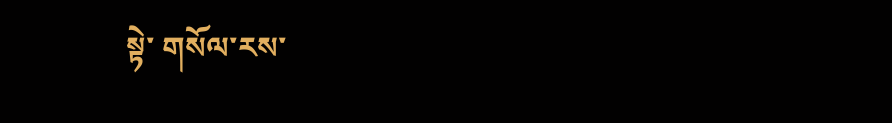སྟེ་ གསོལ་རས་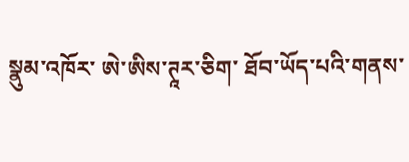སྣུམ་འཁོར་ ཨེ་ཨིས་ཊཱར་ཅིག་ ཐོབ་ཡོད་པའི་གནས་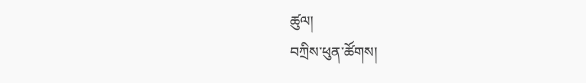ཚུལ།
བཀྲིས་ཕུན་ཚོགས།